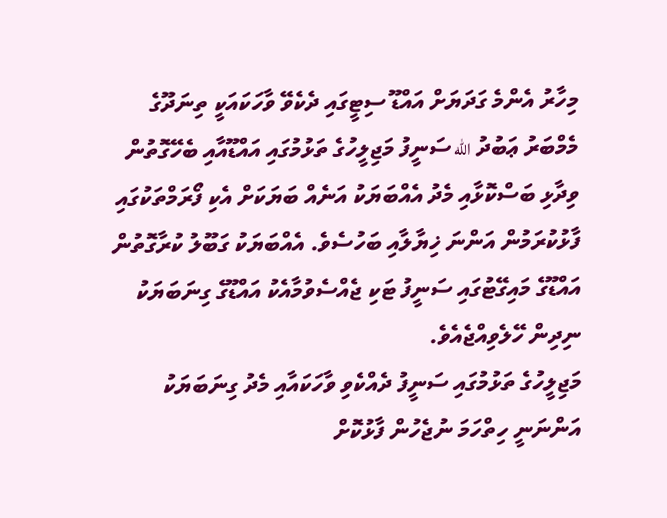މިހާރު އެންމެ ގަދަޔަށް އައްޑޫ ސިޓީގައި ދެކެވޭ ވާހަކައަކީ ތިނަދޫގެ މެމްބަރު ޢަބުދު الله ސަނީފު މަޖިލީހުގެ ތަޅުމުގައި އައްޑޫއާއި ބެހޭގޮތުން ވިދާޅި ބަސްކޮޅާއި މެދު އެއްބަޔަކު އަނެއް ބަޔަކަށް އެކި ފޯރަމްތަކުގައި ފާޅުކުރަމުން އަންނަ ޚިޔާލާއި ބަހުސެވެ. އެއްބަޔަކު ގަބޫލު ކުރާގޮތުން އައްޑޫގެ މައިގޭޓުގައި ސަނީފު ޓަކި ޖެއްސެވުމާއެކު އައްޑޫގެ ގިނަބަޔަކު ނިދިން ހޭލެވިއްޖެއެވެ.
މަޖިލީހުގެ ތަޅުމުގައި ސަނީފު ދެއްކެވި ވާހަކައާއި މެދު ގިނަބަޔަކު އަންނަނީ ހިތްހަމަ ނުޖެހުން ފާޅުކޮށް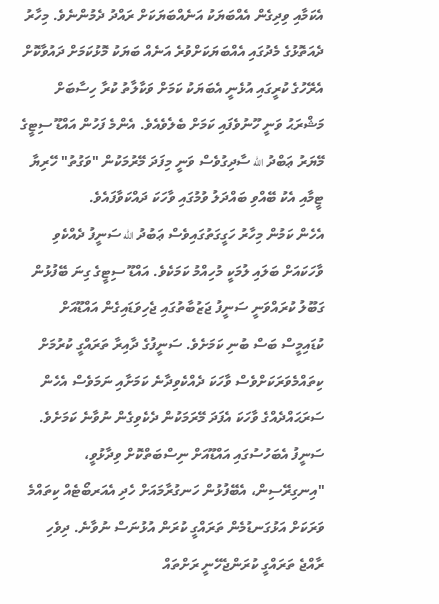އެކަމާއި ވިދިގެން އެއްބަޔަކު އަނެއްބަޔަކަށް ރައްދު ދެމުންނެވެ. މިހާރު ދެއަތޮޅުގެ މެދުގައި އެއްބަޔަކަށްވުރެ އަނެއް ބަޔަކު މޮޅުކަމަށް ދައުވާކޮށް އެރޭހުގެ ކުރީގައި އުޅެނީ އެބަޔަކު ކަމަށް ވަކާލާތު ކުރާ ހިސާބަށް މަޝްރަޙު ވަނީ ހޫނުވެފައި ކަމަށް ބެލެވެއެވެ. އެންމެ ފަހުން އައްޑޫ ސިޓީގެ މޭޔަރު ޢަބްދު الله ސާދިގުވެސް ވަނީ މިފަދަ މޭރުމަކުން "ވަގުތު" ހޭރިޔާ ޓީމާއި އެކު ބޭއްވި ބައްދަލު ވުމުގައި ވާހަކަ ދައްކަވާފައެވެ.
އެހެން ކަމުން މިހާރު ހަގީގަތުގައިވެސް ޢަބުދު الله ސަނީފު ދެއްކެވި ވާހަކައަށް ބަލައި ލުމަކީ މުހިއްމު ކަމަކެވެ. އައްޑޫ ސިޓީގެ ގިނަ ބޭފުޅުން ގަބޫލު ކުރައްވަނީ ސަނީފު ޖަޒުބާތުގައި ޖެހިވަޑައިގެން އައްޑޫއަށް ކުޑައިމީސް ބަސް ބުނި ކަމަށެވެ. ސަނީފުގެ ދާއިރާ ތަރައްގީ ކުރުމަށް ކިތައްމެވަރަކަށްވެސް ވާހަކަ ދެއްކެވިދާނެ ކަމަށާއި ނަމަވެސް އެހެން ސަރަޙައްދެއްގެ ވާހަކަ އެފަދަ މޭރަމަކުން ދެކެވިގެން ނުވާނެ ކަމަށެވެ.
ސަނީފު އެބަހުސުގައި އައްޑޫއަށް ނިސްބަތްކޮށް ވިދާޅުވީ، "އިނގިރޭސިން، އެބޭފުޅުން ހަނގުރާމައަށް ހެދި އެއަރބޯޓެއް ކިތައްމެ ވަރަކަށް އަޅުގަނޑުމެން ތަރައްގީ ކުރަން އުޅުނަސް ނުވާނެ. ދިވެހި ރާއްޖެ ތަރައްގީ ކުރަންޖެހޭނީ ރަށްތައް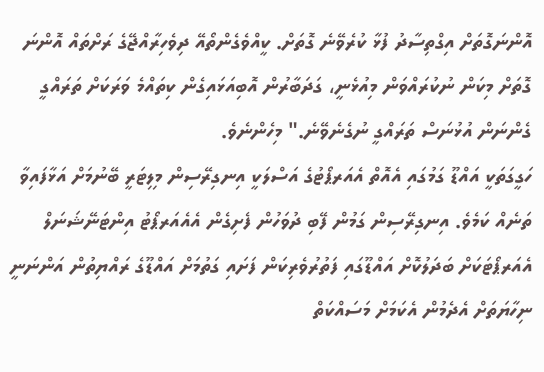އޮންނަގޮތަށް އިގްތިސާދު ފުޅާ ކުރެވޭނެ ގޮތަށް. ކީއްވެގެންތޯއޭ ދިވެހިރާއްޖޭގެ ރަށްތައް އޮންނަ ގޮތަށް މިކަން ނުކުރައްވަން މިއުޅެނީ، ގަދަބާރުން އޮބިއަޅައިގެން ކިތައްމެ ވަރަކަށް ތަރައްގީ ގެންނަން އުޅުނަސް ތަރައްގީ ނުގެނެވޭނެ." މިހެންނެވެ.
ހަގީގަތަކީ އައްޑޫ ގަމުގައި އެއޮތް އެއަރޕޯޓުގެ އަސްލަކީ އިނގިރޭސިން މިލިޓަރީ ބޭނުމަށް އަޅާފައިވާ ތަނެއް ކަމެވެ. އިނގިރޭސިން ގަމުން ފޭބި ދުވަހުން ފެށިގެން އެއެއަރޕޯޓު އިންޓަނޭޝަނަލް އެއަރޕޯޓަކަށް ބަދަލުކޮށް އައްޑޫގައި ފަތުރުވެރިކަން ފަށައި ގަތުމަށް އައްޑޫގެ ރައްޔިތުން އަންނަނީ ނިހާޔަތަށް އެދެމުން އެކަމަށް މަސައްކަތް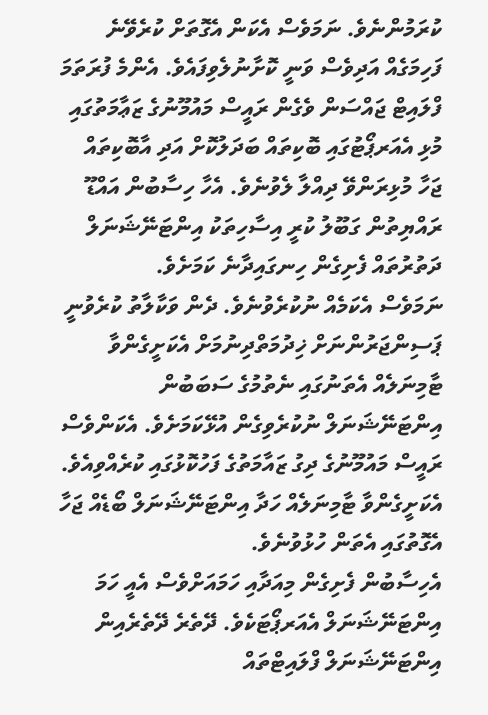ކުރަމުންނެވެ. ނަމަވެސް އެކަން އެގޮތަށް ކުރެވޭނެ ފަހިމަގެއް އަދިވެސް ވަނީ ކޮށާނުލެވިފައެވެ. އެންމެ ފުރަތަމަ ފްލައިޓް ޖައްސަން ވެގެން ރައީސް މައުމޫނުގެ ޒަޢާމަތުގައި މުޅި އެއަރޕޯޓުގައި ބޮކިތައް ބަދަލުކޮށް އަދި އާބޮކިތައް ޖަހާ މުޅިރަންވޭ ދިއްލާ ލެވުނެވެ. އެހާ ހިސާބުން އައްޑޫ ރައްޔިތުން ގަބޫލު ކުރީ އިސާހިތަކު އިންޓަނޭޝަނަލް ދަތުރުތައް ފެށިގެން ހިނގައިދާނެ ކަމަށެވެ.
ނަމަވެސް އެކަމެއް ނުކުރެވުނެވެ. ދެން ވަކާލާތު ކުރެވުނީ ޕަސިންޖަރުންނަށް ޚިދުމަތްދިނުމަށް އެކަށީގެންވާ ޓާމިނަލެއް އެތަނުގައި ނެތުމުގެ ސަބަބުން އިންޓަނޭޝަނަލް ނުކުރެވިގެން އުޅޭކަމަށެވެ. އެކަންވެސް ރައީސް މައުމޫނުގެ ދިގު ޒައާމަތުގެ ފަހުކޮޅުގައި ކުރެއްވިއެވެ. އެކަށީގެންވާ ޓާމިނަލެއް ހަދާ އިންޓަނޭޝަނަލް ބޯޑެއް ޖަހާ އެގޮތުގައި އެތަން ހުޅުވުނެވެ.
އެހިސާބުން ފެށިގެން މިއަދާއި ހަމައަށްވެސް އެއީ ހަމަ އިންޓަނޭޝަނަލް އެއަރޕޯޓަކެވެ. ދޭތެރެ ދޭތެރެއިން އިންޓަނޭޝަނަލް ފްލައިޓްތައް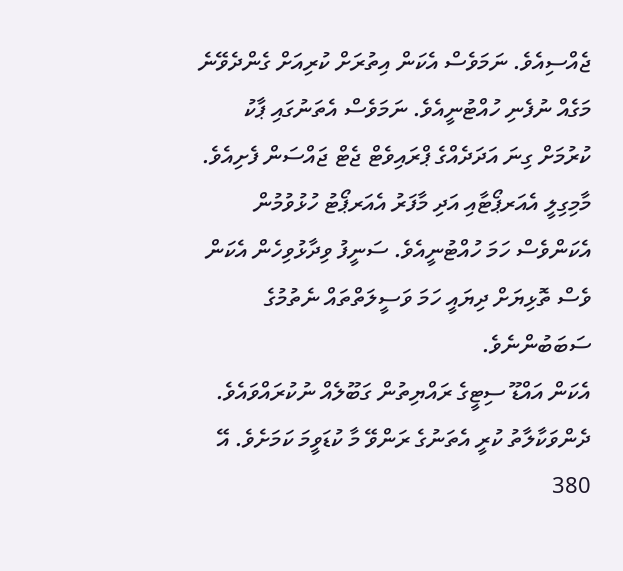ޖެއްސިއެވެ. ނަމަވެސް އެކަން އިތުރަށް ކުރިއަށް ގެންދެވޭނެ މަގެއް ނުފެނި ހުއްޓުނީއެވެ. ނަމަވެސް އެތަނުގައި ޕާކު ކުރުމަށް ގިނަ އަދަދެއްގެ ޕްރައިވެޓް ޖެޓް ޖައްސަން ފެށިއެވެ. މާމިގިލީ އެއަރޕޯޓާއި އަދި މާފަރު އެއަރޕޯޓު ހުޅުވުމުން އެކަންވެސް ހަމަ ހުއްޓުނީއެވެ. ސަނީފު ވިދާޅުވިހެން އެކަން ވެސް ތޮޅިޔަށް ދިޔައީ ހަމަ ވަސީލަތްތައް ނެތުމުގެ ސަބަބުންނެވެ.
އެކަން އައްޑޫ ސިޓީގެ ރައްޔިތުން ގަބޫލެއް ނުކުރައްވައެވެ. ދެންވަކާލާތު ކުރީ އެތަނުގެ ރަންވޭ މާ ކުޑަވީމަ ކަމަށެވެ. އޭ 380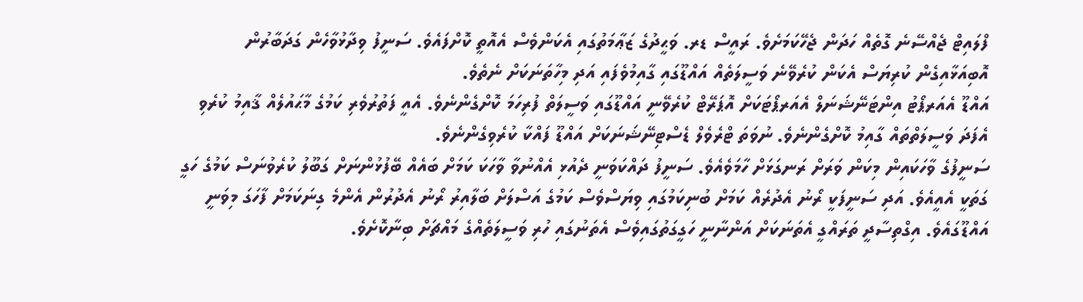ފްލައިޓް ޖެއްސޭނެ ގޮތެއް ހަދަން ޖެހޭކަމަށެވެ. ރައީސް ޑރ. ވަޙީދުގެ ޒަޢާމަތުގައި އެކަންވެސް އެއޮތީ ކޮށްފައެވެ. ސަނީފު ވިދާޅުވާހެން ގަދަބާރުން އޮބިއަޅާއިގެން ކުރިޔަސް އެކަން ކުރެވޭނެ ވަސީލަތެއް އައްޑޫގައި ގާއިމުވެފައި އަދި މިހާތަނަކަށް ނެތެވެ.
އައްޑޫ އެއަރޕޯޓު އިންޓަނޭޝަނަލް އެއަރޕޯޓަކަށް އޮޕަރޭޓް ކުރެވޭނީ އައްޑޫގައި ވަސީލަތް ފުރިހަމަ ކޮށްގެންނެވެ. އެއީ ފަތުރުވެރި ކަމުގެ މާޙައުލެއް ޤާއިމު ކުރެވި އެފަދަ ވަސީލަތްތައް ގާއިމު ކޮށްގެންނެވެ. ނުވަތަ ޓްރެވެލް ޑެސްޓިނޭޝަނަކަށް އައްޑޫ ފައްކާ ކުރެވިގެންނެވެ.
ސަނީފުގެ ވާހަކައިން މިކަން ވަރަށް ރަނގަޅަށް ހާމަވެއެވެ. ސަނީފު ދައްކަވަނީ ދެއުޅި އެއްނުވާ ވާހަކަ ކަމަށް ބައެއް ބޭފުޅުންނަށް ގަބޫލު ކުރެވުނަސް ކަމުގެ ހަގީ ގަތަކީ އެއީއެވެ. އަދި ސަނީފަކީ ރޯނު އެދުރެއް ކަމަށް ބުނިކަމުގައި ވިޔަސްވެސް ކަމުގެ އަސްލަށް ބަލާއިރު ރޯނު އެދުރުން އެންމެ ގިނަކަމަށް ފާހަގަ މިވަނީ އައްޑޫގައެވެ. އިގްތިސާދީ ތަރައްގީ އެތަނަކަށް އަންނާނީ ހަގީގަތުގައިވެސް އެތަނުގައި ހުރި ވަސީލަތެއްގެ މައްޗަށް ބިނާކޮށެވެ.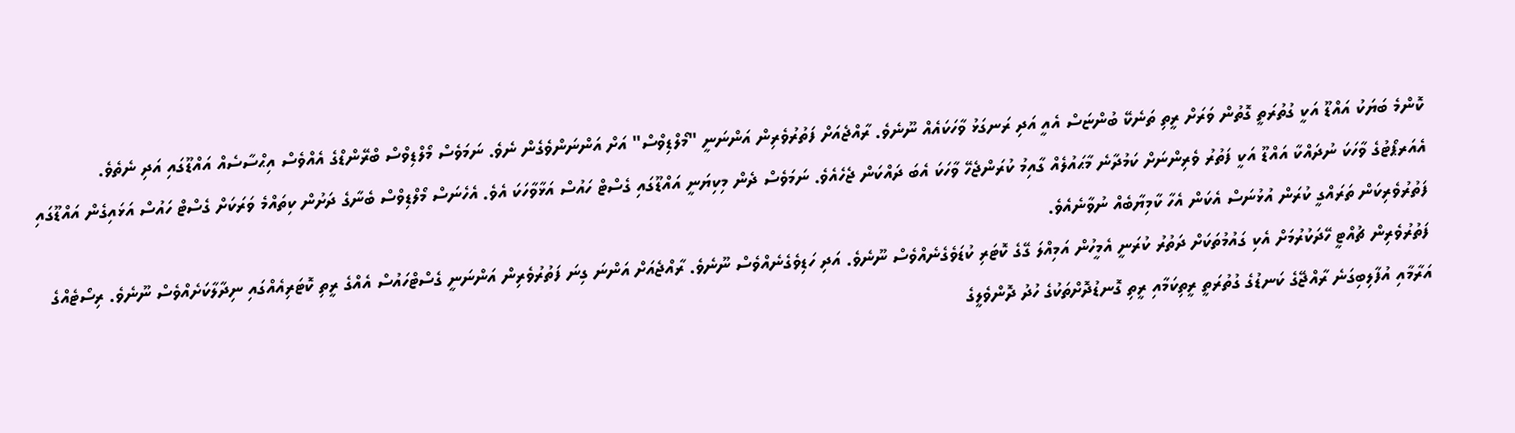ކޮންމެ ބަޔަކު އައްޑޫ އަކީ ގުތުރަތީ ގޮތުން ވަރަށް ރީތި ތަނެކޭ ބުންޏަސް އެއީ އަދި ރަނގަޅު ވާހަކައެއް ނޫނެވެ. ރާއްޖެއަށް ފަތުރުވެރިން އަންނަނީ "މޯލްޑިވްސް" އަށް އަންނަންވެގެން ނެވެ. ނަމަވެސް މޯލްޑިވްސް ބްރޭންޑްގެ އެއްވެސް އިޙްސާސެއް އައްޑޫގައި އަދި ނެތެވެ.
އެއަރޕޯޓުގެ ވާހަކަ ނުދައްކާ އައްޑޫ އަކީ ފަތުރު ވެރިންނަށް ކަމުދާނެ މާޙައުލެއް ގާއިމު ކުރަންޖެހޭ ވާހަކަ އެބަ ދައްކަން ޖެހެއެވެ. ނަމަވެސް ދެން މިކިޔަނީ އައްޑޫގައި ގެސްޓް ހައުސް އަޅާވާހަކަ އެވެ. އެހެނަސް މޯލްޑިވްސް ބެނާގެ ދަށުން ކިތައްމެ ވަރަކަށް ގެސްޓް ހައުސް އަޅައިގެން އައްޑޫގައި ފަތުރުވެރިކަން ތަރައްގީ ކުރަން އުޅުނަސް އެކަން އެހާ ކާމިޔާބެއް ނުވާނެއެވެ.
ފަތުރުވެރިން ޗުއްޓީ ހޭދަކުރުމަށް އެކި ގައުމުތަކަށް ދަތުރު ކުރަނީ އެމީހުން އަމިއްލަ ގޭގެ ކޮޓަރި ކުޑަވެގެނެއްވެސް ނޫނެވެ. އަދި ހަޑިވެގެނެއްވެސް ނޫނެވެ. ރާއްޖެއަށް އަންނަ ގިނަ ފަތުރުވެރިން އަންނަނީ ގެސްޓްހައުސް އެއްގެ ރީތި ކޮޓަރިއެއްގައި ނިދާލާކަށެއްވެސް ނޫނެވެ. ރިސޯޓެއްގެ އަރާމާއި އުފާލިބިގަނެ ރާއްޖޭގެ ކަނޑުގެ ގުތުރަތީ ރީތިކަމާއި ރީތި ގޮނޑުދޮށްތަކުގެ ހުދު ދޮންވެލީގެ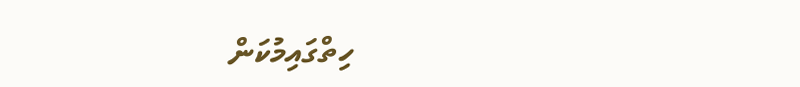ހިތްގައިމުކަން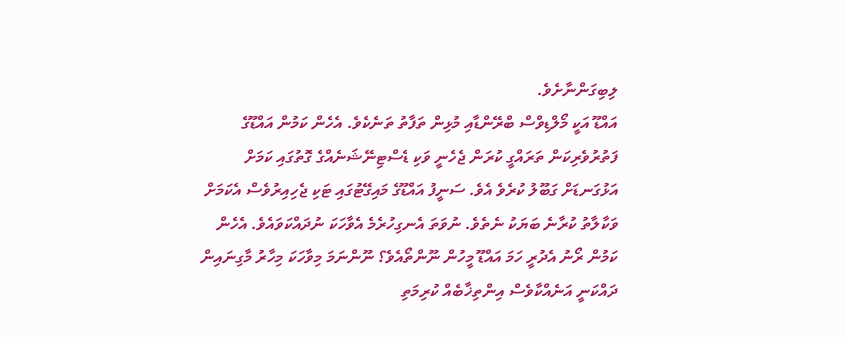ލިބިގަންނާށެވެ.
އައްޑޫ އަކީ މޯލްޑިވްސް ބްރޭންޑާއި މުޅިން ތަފާތު ތަނެކެވެ. އެހެން ކަމުން އައްޑޫގެ ފަތުރުވެރިކަން ތަރައްގީ ކުރަން ޖެހެނީ ވަކި ޑެސްޓިނޭޝަނެއްގެ ގޮތުގައި ކަމަށް އަޅުގަނޑަށް ގަބޫލު ކުރެވެ އެވެ. ސަނީފު އައްޑޫގެ މައިގޭޓުގައި ޓަކި ޖެހިއިރުވެސް އެކަމަށް ވަކާލާތު ކުރާނެ ބަޔަކު ނެތެވެ. ނުވަތަ އެނގިހުރެމެ އެވާހަކަ ނުދައްކަވައެވެ. އެހެން ކަމުން ރޯނު އެދުރީ ހަމަ އައްޑޫ މީހުން ނޫންތޯއެވެ؟ ނޫންނަމަ މިވާހަކަ މިހާރު މާގިނައިން ދައްކަނީ އަނެއްކާވެސް އިންތިޚާބެއް ކުރިމަތި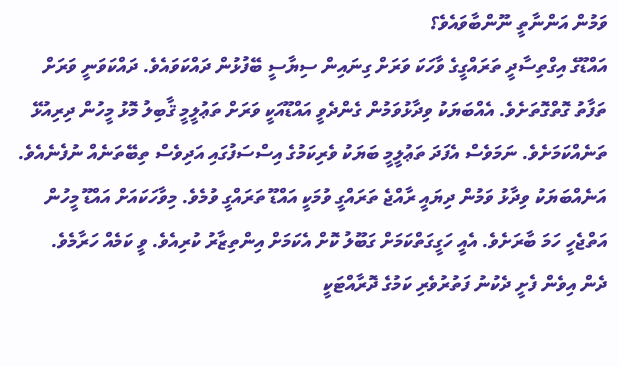ވަމުން އަންނާތީ ނޫންބާވައެވެ؟
އައްޑޫގެ އިގްތިސާދީ ތަރައްގީގެ ވާހަކަ ވަރަށް ގިނައިން ސިޔާސީ ބޭފުޅުން ދައްކަވައެވެ. ދައްކަވަނީ ވަރަށް ތަފާތު ގޮތްގޮތަށެވެ. އެއްބަޔަކު ވިދާޅުވަމުން ގެންދެވީ އައްޑޫއަކީ ވަރަށް ތަޢުލީމީ ޤާބިލު މޮޅު މީހުން ދިރިއުޅޭ ތަނެއްކަމަށެވެ. ނަމަވެސް އެފަދަ ތަޢުލީމީ ބަޔަކު ވެރިކަމުގެ އިސްސަފުގައި އަދިވެސް ތިބޭތަނެއް ނުފެނެއެވެ. އަނެއްބަޔަކު ވިދާޅު ވަމުން ދިޔައީ ރާއްޖެ ތަރައްގީ ވުމަކީ އައްޑޫ ތަރައްގީ ވުމެވެ. މިވާހަކައަށް އައްޑޫ މީހުން އަތްޖެހީ ހަމަ ބާރަށެވެ. އެއީ ހަގީގަތްކަމަށް ގަބޫލު ކޮށް އެކަމަށް އިންތިޒާރު ކުރިއެވެ. ވީ ކަމެއް ހަރާމެވެ.
ދެން އިވެން ފެށީ ދެކުނު ފަތުރުވެރި ކަމުގެ ދޮރާއްޓަކީ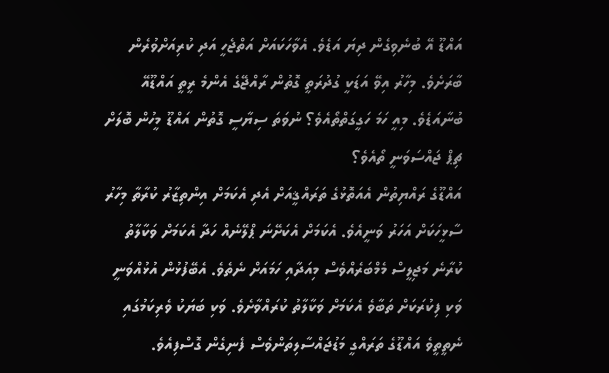އައްޑޫ އޭ ބުނެވިގެން ދިޔަ އަޑެވެ. އެވާހަކައަށް އަތްޖެހީ އަދި ކުރިއަށްވުރެން ބާރަށެވެ. މިހާރު އިވޭ އަޑަކީ ގުދުރަތީ ގޮތުން ރާއްޖޭގެ އެންމެ ރީތީ އައްޑޫއޭ ބުނާއަޑެވެ. މިއީ ހަމަ ހަގީގަތްތޯއެވެ؟ ނުވަތަ ސިޔާސީ ގޮތުން އައްޑޫ މީހުން ބޮލަށް ޗިޕް ޖައްސަވަނީ ތޯއެވެ؟
އައްޑޫގެ ރައްޔިތުން އެއަތޮޅުގެ ތަރައްޤީއަށް އެދި އެކަމަށް އިންތިޒާރު ކުރާތާ މިހާރު ސާޅީހަކަށް އަހަރު ވަނީއެވެ. އެކަމަށް އެކަށޭނަ ޕްލޭނެއް ހަދާ އެކަމަށް ވަކާލާތު ކުރާނެ މަޖިލީސް މެމްބަރެއްވެސް މިއަދާއި ހަމައަށް ނެތެވެ. އެބޭފުޅުން އުޅުއްވަނީ ވަކި ފިކުރަކަށް ތަބާވެ އެކަމަށް ވަކާލާތު ކުރައްވާށެވެ. ވަކި ބަޔަކު ވެރިކަމުގައި ނެތީތީވެ އައްޑޫގެ ތަރައްގީ މަޑުޖައްސާލިތަންވެސް ފެނިގެން ގޮސްފިއެވެ.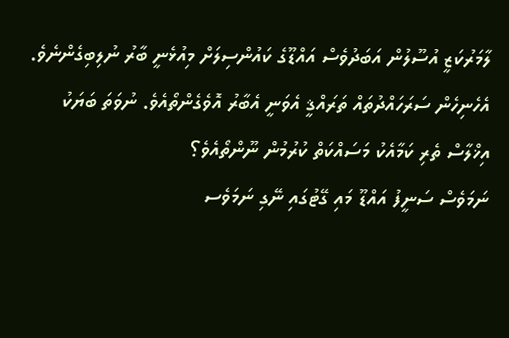ލާމަރުކަޒީ އުސޫލުން އަބަދުވެސް އައްޑޫގެ ކައުންސިލަށް މިއުޅެނީ ބާރު ނުލިބިގެންނެވެ. އެހެނިހެން ސަރަހައްދުތައް ތަރައްޤީ އެވަނީ އެބާރު އޮވެގެންތޯއެވެ. ނުވަތަ ބަޔަކު އިޚްލާސް ތެރި ކަމާއެކު މަސައްކަތް ކުރުމުން ނޫންތޯއެވެ؟
ނަމަވެސް ސަނީފު އައްޑޫ މައި ގޭޓުގައި ނޭގި ނަމަވެސ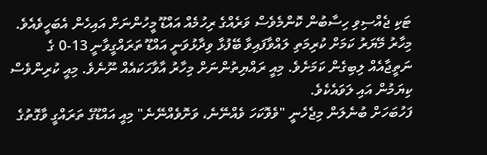ޓަކި ޖެއްސިވި ހިސާބުން ކޮންމެވެސް ވަރެއްގެ ރިހުމެއް އައްޑޫ މީހުންނަށް އައިހެން އެބަހީވެއެވެ. މިހާރު މޭޔަރު ކަމަށް ކުރިމަތި ލައްވާފައިވާ ބޭފުޅާ ވިދާޅުވަނީ އައްޑޫ ތަރައްގީވާނީ 13-0 ގެ ނަތީޖާއެއް ލިބިގެން ކަމަށެވެ. މިއީ ރައްޔިތުންނަށް މިހާރު އާވާހަކައެއް ނޫނެވެ. މިއީ ކުރިންވެސް ކިޔަމުން އައި ލަވައެކެވެ.
ފަހުބަހަށް ބުނެލަން މިޖެހެނީ "ވެވޮކަހަ ވެއްނޭނެ، ވަށޮވެއްނޭނެ" މިއީ އައްޑޫގެ ތަރައްގީ ވާގޮތުގެ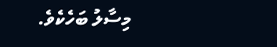މިސާލު ބަހެކެވެ.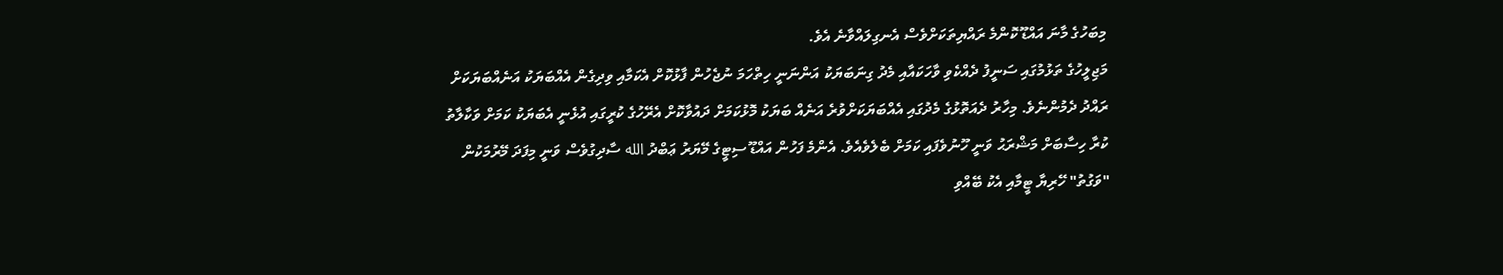މިބަހުގެ މާނަ އައްޑޫ ކޮންމެ ރައްޔިތަކަށްވެސް އެނގިލައްވާނެ އެވެ.
މަޖިލީހުގެ ތަޅުމުގައި ސަނީފު ދެއްކެވި ވާހަކައާއި މެދު ގިނަބަޔަކު އަންނަނީ ހިތްހަމަ ނުޖެހުން ފާޅުކޮށް އެކަމާއި ވިދިގެން އެއްބަޔަކު އަނެއްބަޔަކަށް ރައްދު ދެމުންނެވެ. މިހާރު ދެއަތޮޅުގެ މެދުގައި އެއްބަޔަކަށްވުރެ އަނެއް ބަޔަކު މޮޅުކަމަށް ދައުވާކޮށް އެރޭހުގެ ކުރީގައި އުޅެނީ އެބަޔަކު ކަމަށް ވަކާލާތު ކުރާ ހިސާބަށް މަޝްރަޙު ވަނީ ހޫނުވެފައި ކަމަށް ބެލެވެއެވެ. އެންމެ ފަހުން އައްޑޫ ސިޓީގެ މޭޔަރު ޢަބްދު الله ސާދިގުވެސް ވަނީ މިފަދަ މޭރުމަކުން "ވަގުތު" ހޭރިޔާ ޓީމާއި އެކު ބޭއްވި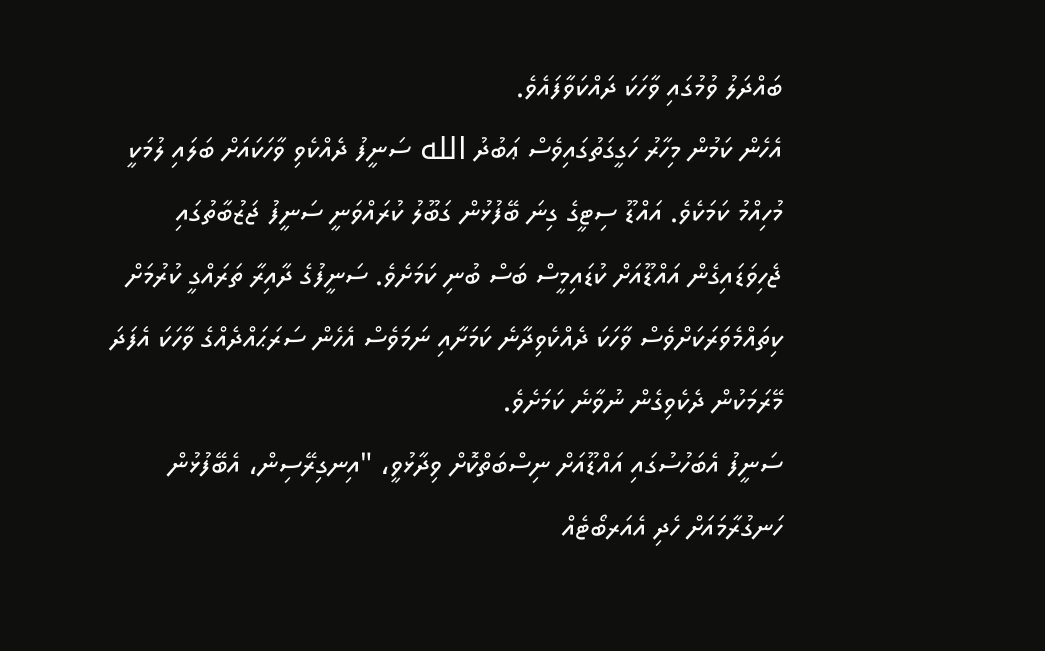ބައްދަލު ވުމުގައި ވާހަކަ ދައްކަވާފައެވެ.
އެހެން ކަމުން މިހާރު ހަގީގަތުގައިވެސް ޢަބުދު الله ސަނީފު ދެއްކެވި ވާހަކައަށް ބަލައި ލުމަކީ މުހިއްމު ކަމަކެވެ. އައްޑޫ ސިޓީގެ ގިނަ ބޭފުޅުން ގަބޫލު ކުރައްވަނީ ސަނީފު ޖަޒުބާތުގައި ޖެހިވަޑައިގެން އައްޑޫއަށް ކުޑައިމީސް ބަސް ބުނި ކަމަށެވެ. ސަނީފުގެ ދާއިރާ ތަރައްގީ ކުރުމަށް ކިތައްމެވަރަކަށްވެސް ވާހަކަ ދެއްކެވިދާނެ ކަމަށާއި ނަމަވެސް އެހެން ސަރަޙައްދެއްގެ ވާހަކަ އެފަދަ މޭރަމަކުން ދެކެވިގެން ނުވާނެ ކަމަށެވެ.
ސަނީފު އެބަހުސުގައި އައްޑޫއަށް ނިސްބަތްކޮށް ވިދާޅުވީ، "އިނގިރޭސިން، އެބޭފުޅުން ހަނގުރާމައަށް ހެދި އެއަރބޯޓެއް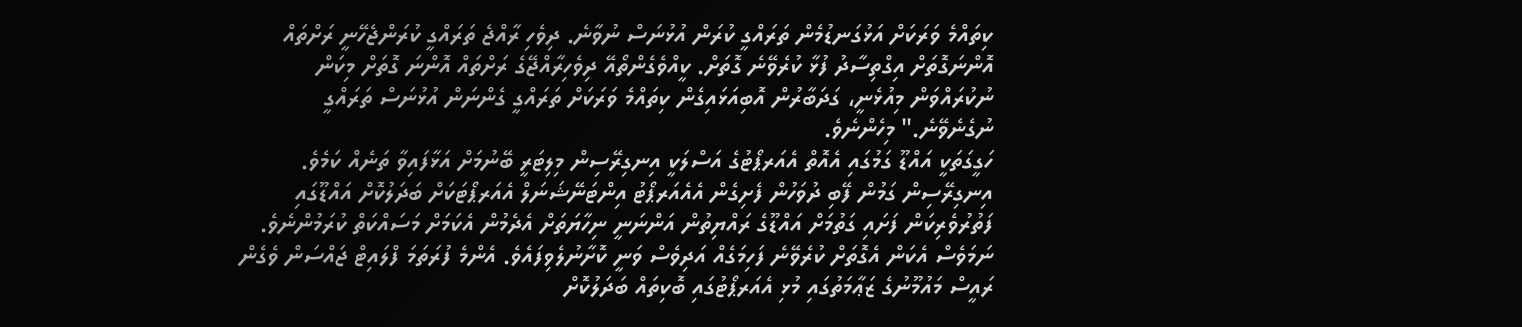ކިތައްމެ ވަރަކަށް އަޅުގަނޑުމެން ތަރައްގީ ކުރަން އުޅުނަސް ނުވާނެ. ދިވެހި ރާއްޖެ ތަރައްގީ ކުރަންޖެހޭނީ ރަށްތައް އޮންނަގޮތަށް އިގްތިސާދު ފުޅާ ކުރެވޭނެ ގޮތަށް. ކީއްވެގެންތޯއޭ ދިވެހިރާއްޖޭގެ ރަށްތައް އޮންނަ ގޮތަށް މިކަން ނުކުރައްވަން މިއުޅެނީ، ގަދަބާރުން އޮބިއަޅައިގެން ކިތައްމެ ވަރަކަށް ތަރައްގީ ގެންނަން އުޅުނަސް ތަރައްގީ ނުގެނެވޭނެ." މިހެންނެވެ.
ހަގީގަތަކީ އައްޑޫ ގަމުގައި އެއޮތް އެއަރޕޯޓުގެ އަސްލަކީ އިނގިރޭސިން މިލިޓަރީ ބޭނުމަށް އަޅާފައިވާ ތަނެއް ކަމެވެ. އިނގިރޭސިން ގަމުން ފޭބި ދުވަހުން ފެށިގެން އެއެއަރޕޯޓު އިންޓަނޭޝަނަލް އެއަރޕޯޓަކަށް ބަދަލުކޮށް އައްޑޫގައި ފަތުރުވެރިކަން ފަށައި ގަތުމަށް އައްޑޫގެ ރައްޔިތުން އަންނަނީ ނިހާޔަތަށް އެދެމުން އެކަމަށް މަސައްކަތް ކުރަމުންނެވެ. ނަމަވެސް އެކަން އެގޮތަށް ކުރެވޭނެ ފަހިމަގެއް އަދިވެސް ވަނީ ކޮށާނުލެވިފައެވެ. އެންމެ ފުރަތަމަ ފްލައިޓް ޖައްސަން ވެގެން ރައީސް މައުމޫނުގެ ޒަޢާމަތުގައި މުޅި އެއަރޕޯޓުގައި ބޮކިތައް ބަދަލުކޮށް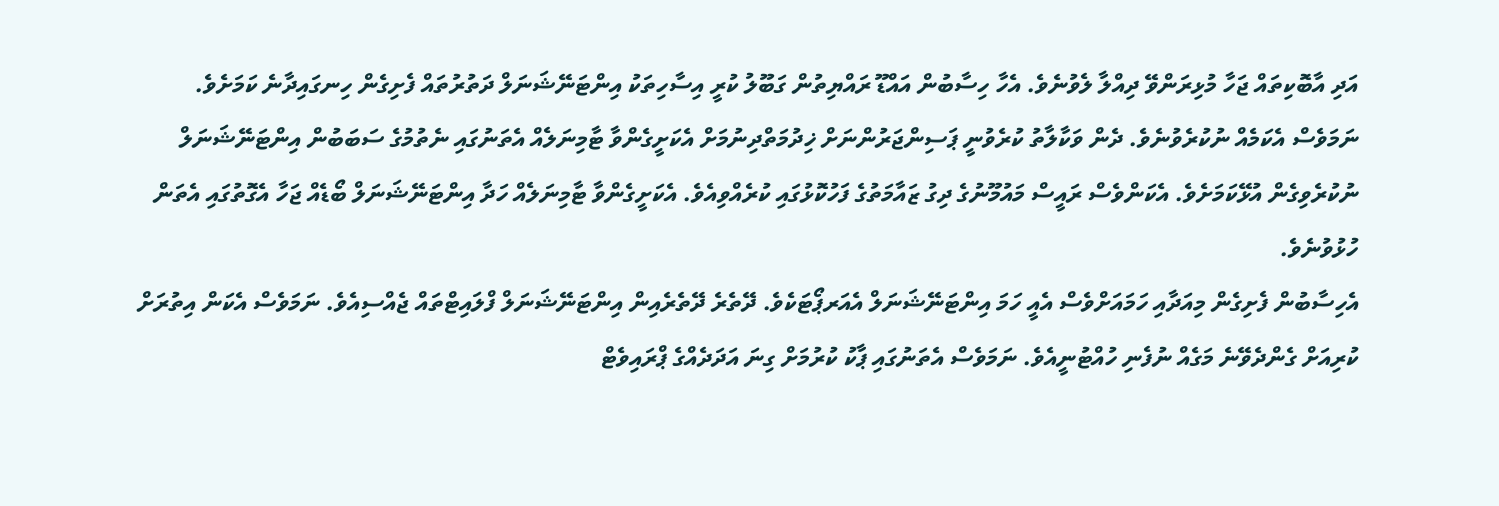އަދި އާބޮކިތައް ޖަހާ މުޅިރަންވޭ ދިއްލާ ލެވުނެވެ. އެހާ ހިސާބުން އައްޑޫ ރައްޔިތުން ގަބޫލު ކުރީ އިސާހިތަކު އިންޓަނޭޝަނަލް ދަތުރުތައް ފެށިގެން ހިނގައިދާނެ ކަމަށެވެ.
ނަމަވެސް އެކަމެއް ނުކުރެވުނެވެ. ދެން ވަކާލާތު ކުރެވުނީ ޕަސިންޖަރުންނަށް ޚިދުމަތްދިނުމަށް އެކަށީގެންވާ ޓާމިނަލެއް އެތަނުގައި ނެތުމުގެ ސަބަބުން އިންޓަނޭޝަނަލް ނުކުރެވިގެން އުޅޭކަމަށެވެ. އެކަންވެސް ރައީސް މައުމޫނުގެ ދިގު ޒައާމަތުގެ ފަހުކޮޅުގައި ކުރެއްވިއެވެ. އެކަށީގެންވާ ޓާމިނަލެއް ހަދާ އިންޓަނޭޝަނަލް ބޯޑެއް ޖަހާ އެގޮތުގައި އެތަން ހުޅުވުނެވެ.
އެހިސާބުން ފެށިގެން މިއަދާއި ހަމައަށްވެސް އެއީ ހަމަ އިންޓަނޭޝަނަލް އެއަރޕޯޓަކެވެ. ދޭތެރެ ދޭތެރެއިން އިންޓަނޭޝަނަލް ފްލައިޓްތައް ޖެއްސިއެވެ. ނަމަވެސް އެކަން އިތުރަށް ކުރިއަށް ގެންދެވޭނެ މަގެއް ނުފެނި ހުއްޓުނީއެވެ. ނަމަވެސް އެތަނުގައި ޕާކު ކުރުމަށް ގިނަ އަދަދެއްގެ ޕްރައިވެޓް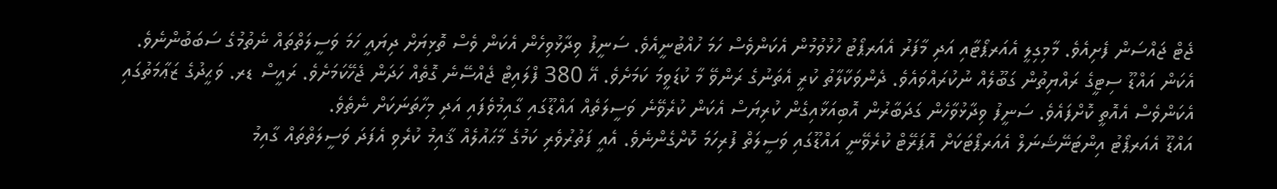ޖެޓް ޖައްސަން ފެށިއެވެ. މާމިގިލީ އެއަރޕޯޓާއި އަދި މާފަރު އެއަރޕޯޓު ހުޅުވުމުން އެކަންވެސް ހަމަ ހުއްޓުނީއެވެ. ސަނީފު ވިދާޅުވިހެން އެކަން ވެސް ތޮޅިޔަށް ދިޔައީ ހަމަ ވަސީލަތްތައް ނެތުމުގެ ސަބަބުންނެވެ.
އެކަން އައްޑޫ ސިޓީގެ ރައްޔިތުން ގަބޫލެއް ނުކުރައްވައެވެ. ދެންވަކާލާތު ކުރީ އެތަނުގެ ރަންވޭ މާ ކުޑަވީމަ ކަމަށެވެ. އޭ 380 ފްލައިޓް ޖެއްސޭނެ ގޮތެއް ހަދަން ޖެހޭކަމަށެވެ. ރައީސް ޑރ. ވަޙީދުގެ ޒަޢާމަތުގައި އެކަންވެސް އެއޮތީ ކޮށްފައެވެ. ސަނީފު ވިދާޅުވާހެން ގަދަބާރުން އޮބިއަޅާއިގެން ކުރިޔަސް އެކަން ކުރެވޭނެ ވަސީލަތެއް އައްޑޫގައި ގާއިމުވެފައި އަދި މިހާތަނަކަށް ނެތެވެ.
އައްޑޫ އެއަރޕޯޓު އިންޓަނޭޝަނަލް އެއަރޕޯޓަކަށް އޮޕަރޭޓް ކުރެވޭނީ އައްޑޫގައި ވަސީލަތް ފުރިހަމަ ކޮށްގެންނެވެ. އެއީ ފަތުރުވެރި ކަމުގެ މާޙައުލެއް ޤާއިމު ކުރެވި އެފަދަ ވަސީލަތްތައް ގާއިމު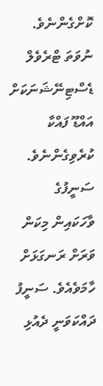ކޮށްގެންނެވެ. ނުވަތަ ޓްރެވެލް ޑެސްޓިނޭޝަނަކަށް އައްޑޫ ފައްކާ ކުރެވިގެންނެވެ.
ސަނީފުގެ ވާހަކައިން މިކަން ވަރަށް ރަނގަޅަށް ހާމަވެއެވެ. ސަނީފު ދައްކަވަނީ ދެއުޅި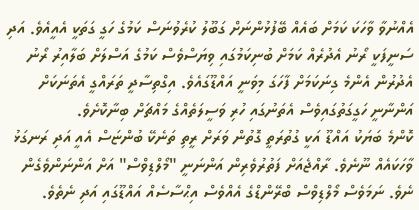އެއްނުވާ ވާހަކަ ކަމަށް ބައެއް ބޭފުޅުންނަށް ގަބޫލު ކުރެވުނަސް ކަމުގެ ހަގީ ގަތަކީ އެއީއެވެ. އަދި ސަނީފަކީ ރޯނު އެދުރެއް ކަމަށް ބުނިކަމުގައި ވިޔަސްވެސް ކަމުގެ އަސްލަށް ބަލާއިރު ރޯނު އެދުރުން އެންމެ ގިނަކަމަށް ފާހަގަ މިވަނީ އައްޑޫގައެވެ. އިގްތިސާދީ ތަރައްގީ އެތަނަކަށް އަންނާނީ ހަގީގަތުގައިވެސް އެތަނުގައި ހުރި ވަސީލަތެއްގެ މައްޗަށް ބިނާކޮށެވެ.
ކޮންމެ ބަޔަކު އައްޑޫ އަކީ ގުތުރަތީ ގޮތުން ވަރަށް ރީތި ތަނެކޭ ބުންޏަސް އެއީ އަދި ރަނގަޅު ވާހަކައެއް ނޫނެވެ. ރާއްޖެއަށް ފަތުރުވެރިން އަންނަނީ "މޯލްޑިވްސް" އަށް އަންނަންވެގެން ނެވެ. ނަމަވެސް މޯލްޑިވްސް ބްރޭންޑްގެ އެއްވެސް އިޙްސާސެއް އައްޑޫގައި އަދި ނެތެވެ.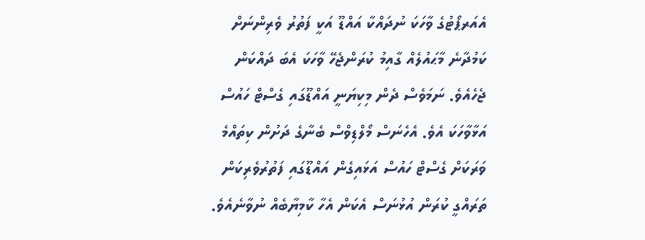އެއަރޕޯޓުގެ ވާހަކަ ނުދައްކާ އައްޑޫ އަކީ ފަތުރު ވެރިންނަށް ކަމުދާނެ މާޙައުލެއް ގާއިމު ކުރަންޖެހޭ ވާހަކަ އެބަ ދައްކަން ޖެހެއެވެ. ނަމަވެސް ދެން މިކިޔަނީ އައްޑޫގައި ގެސްޓް ހައުސް އަޅާވާހަކަ އެވެ. އެހެނަސް މޯލްޑިވްސް ބެނާގެ ދަށުން ކިތައްމެ ވަރަކަށް ގެސްޓް ހައުސް އަޅައިގެން އައްޑޫގައި ފަތުރުވެރިކަން ތަރައްގީ ކުރަން އުޅުނަސް އެކަން އެހާ ކާމިޔާބެއް ނުވާނެއެވެ.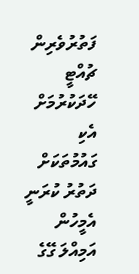ފަތުރުވެރިން ޗުއްޓީ ހޭދަކުރުމަށް އެކި ގައުމުތަކަށް ދަތުރު ކުރަނީ އެމީހުން އަމިއްލަ ގޭގެ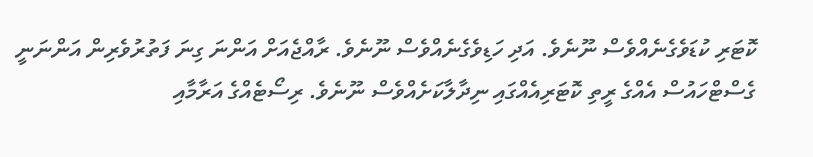ކޮޓަރި ކުޑަވެގެނެއްވެސް ނޫނެވެ. އަދި ހަޑިވެގެނެއްވެސް ނޫނެވެ. ރާއްޖެއަށް އަންނަ ގިނަ ފަތުރުވެރިން އަންނަނީ ގެސްޓްހައުސް އެއްގެ ރީތި ކޮޓަރިއެއްގައި ނިދާލާކަށެއްވެސް ނޫނެވެ. ރިސޯޓެއްގެ އަރާމާއި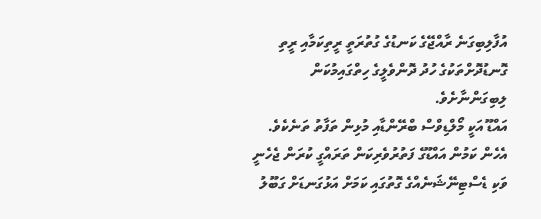އުފާލިބިގަނެ ރާއްޖޭގެ ކަނޑުގެ ގުތުރަތީ ރީތިކަމާއި ރީތި ގޮނޑުދޮށްތަކުގެ ހުދު ދޮންވެލީގެ ހިތްގައިމުކަން ލިބިގަންނާށެވެ.
އައްޑޫ އަކީ މޯލްޑިވްސް ބްރޭންޑާއި މުޅިން ތަފާތު ތަނެކެވެ. އެހެން ކަމުން އައްޑޫގެ ފަތުރުވެރިކަން ތަރައްގީ ކުރަން ޖެހެނީ ވަކި ޑެސްޓިނޭޝަނެއްގެ ގޮތުގައި ކަމަށް އަޅުގަނޑަށް ގަބޫލު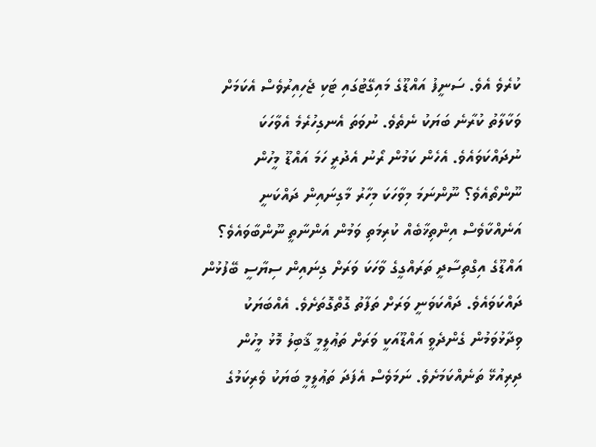ކުރެވެ އެވެ. ސަނީފު އައްޑޫގެ މައިގޭޓުގައި ޓަކި ޖެހިއިރުވެސް އެކަމަށް ވަކާލާތު ކުރާނެ ބަޔަކު ނެތެވެ. ނުވަތަ އެނގިހުރެމެ އެވާހަކަ ނުދައްކަވައެވެ. އެހެން ކަމުން ރޯނު އެދުރީ ހަމަ އައްޑޫ މީހުން ނޫންތޯއެވެ؟ ނޫންނަމަ މިވާހަކަ މިހާރު މާގިނައިން ދައްކަނީ އަނެއްކާވެސް އިންތިޚާބެއް ކުރިމަތި ވަމުން އަންނާތީ ނޫންބާވައެވެ؟
އައްޑޫގެ އިގްތިސާދީ ތަރައްގީގެ ވާހަކަ ވަރަށް ގިނައިން ސިޔާސީ ބޭފުޅުން ދައްކަވައެވެ. ދައްކަވަނީ ވަރަށް ތަފާތު ގޮތްގޮތަށެވެ. އެއްބަޔަކު ވިދާޅުވަމުން ގެންދެވީ އައްޑޫއަކީ ވަރަށް ތަޢުލީމީ ޤާބިލު މޮޅު މީހުން ދިރިއުޅޭ ތަނެއްކަމަށެވެ. ނަމަވެސް އެފަދަ ތަޢުލީމީ ބަޔަކު ވެރިކަމުގެ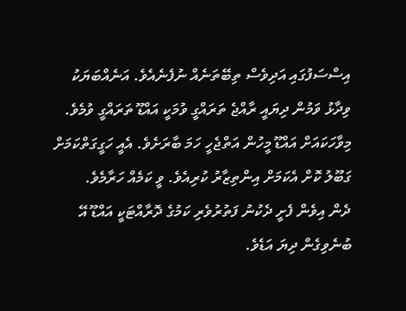އިސްސަފުގައި އަދިވެސް ތިބޭތަނެއް ނުފެނެއެވެ. އަނެއްބަޔަކު ވިދާޅު ވަމުން ދިޔައީ ރާއްޖެ ތަރައްގީ ވުމަކީ އައްޑޫ ތަރައްގީ ވުމެވެ. މިވާހަކައަށް އައްޑޫ މީހުން އަތްޖެހީ ހަމަ ބާރަށެވެ. އެއީ ހަގީގަތްކަމަށް ގަބޫލު ކޮށް އެކަމަށް އިންތިޒާރު ކުރިއެވެ. ވީ ކަމެއް ހަރާމެވެ.
ދެން އިވެން ފެށީ ދެކުނު ފަތުރުވެރި ކަމުގެ ދޮރާއްޓަކީ އައްޑޫ އޭ ބުނެވިގެން ދިޔަ އަޑެވެ.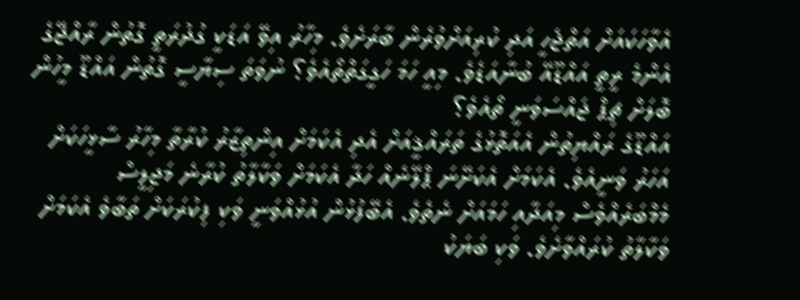އެވާހަކައަށް އަތްޖެހީ އަދި ކުރިއަށްވުރެން ބާރަށެވެ. މިހާރު އިވޭ އަޑަކީ ގުދުރަތީ ގޮތުން ރާއްޖޭގެ އެންމެ ރީތީ އައްޑޫއޭ ބުނާއަޑެވެ. މިއީ ހަމަ ހަގީގަތްތޯއެވެ؟ ނުވަތަ ސިޔާސީ ގޮތުން އައްޑޫ މީހުން ބޮލަށް ޗިޕް ޖައްސަވަނީ ތޯއެވެ؟
އައްޑޫގެ ރައްޔިތުން އެއަތޮޅުގެ ތަރައްޤީއަށް އެދި އެކަމަށް އިންތިޒާރު ކުރާތާ މިހާރު ސާޅީހަކަށް އަހަރު ވަނީއެވެ. އެކަމަށް އެކަށޭނަ ޕްލޭނެއް ހަދާ އެކަމަށް ވަކާލާތު ކުރާނެ މަޖިލީސް މެމްބަރެއްވެސް މިއަދާއި ހަމައަށް ނެތެވެ. އެބޭފުޅުން އުޅުއްވަނީ ވަކި ފިކުރަކަށް ތަބާވެ އެކަމަށް ވަކާލާތު ކުރައްވާށެވެ. ވަކި ބަޔަކު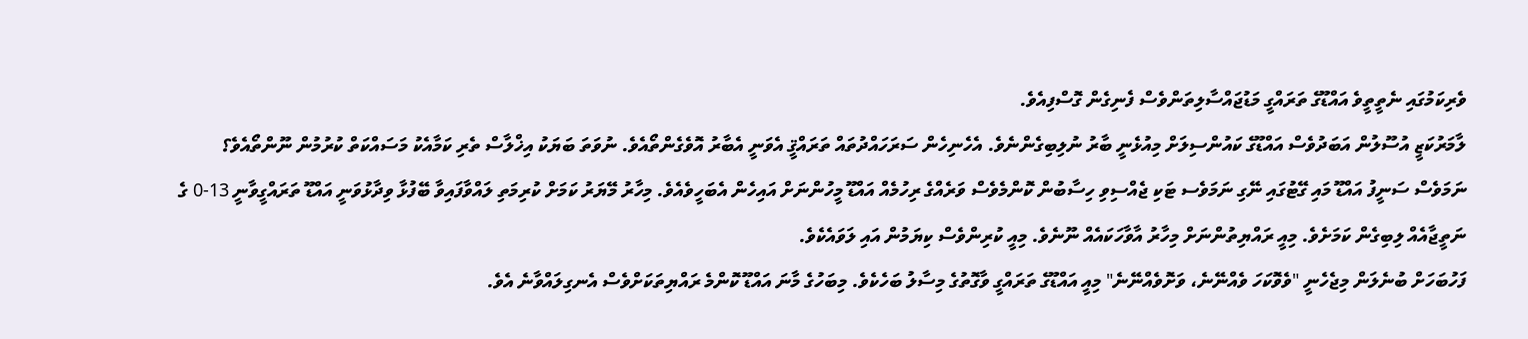ވެރިކަމުގައި ނެތީތީވެ އައްޑޫގެ ތަރައްގީ މަޑުޖައްސާލިތަންވެސް ފެނިގެން ގޮސްފިއެވެ.
ލާމަރުކަޒީ އުސޫލުން އަބަދުވެސް އައްޑޫގެ ކައުންސިލަށް މިއުޅެނީ ބާރު ނުލިބިގެންނެވެ. އެހެނިހެން ސަރަހައްދުތައް ތަރައްޤީ އެވަނީ އެބާރު އޮވެގެންތޯއެވެ. ނުވަތަ ބަޔަކު އިޚްލާސް ތެރި ކަމާއެކު މަސައްކަތް ކުރުމުން ނޫންތޯއެވެ؟
ނަމަވެސް ސަނީފު އައްޑޫ މައި ގޭޓުގައި ނޭގި ނަމަވެސ ޓަކި ޖެއްސިވި ހިސާބުން ކޮންމެވެސް ވަރެއްގެ ރިހުމެއް އައްޑޫ މީހުންނަށް އައިހެން އެބަހީވެއެވެ. މިހާރު މޭޔަރު ކަމަށް ކުރިމަތި ލައްވާފައިވާ ބޭފުޅާ ވިދާޅުވަނީ އައްޑޫ ތަރައްގީވާނީ 13-0 ގެ ނަތީޖާއެއް ލިބިގެން ކަމަށެވެ. މިއީ ރައްޔިތުންނަށް މިހާރު އާވާހަކައެއް ނޫނެވެ. މިއީ ކުރިންވެސް ކިޔަމުން އައި ލަވައެކެވެ.
ފަހުބަހަށް ބުނެލަން މިޖެހެނީ "ވެވޮކަހަ ވެއްނޭނެ، ވަށޮވެއްނޭނެ" މިއީ އައްޑޫގެ ތަރައްގީ ވާގޮތުގެ މިސާލު ބަހެކެވެ. މިބަހުގެ މާނަ އައްޑޫ ކޮންމެ ރައްޔިތަކަށްވެސް އެނގިލައްވާނެ އެވެ.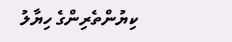ކިޔުންތެރިންގެ ހިޔާލު